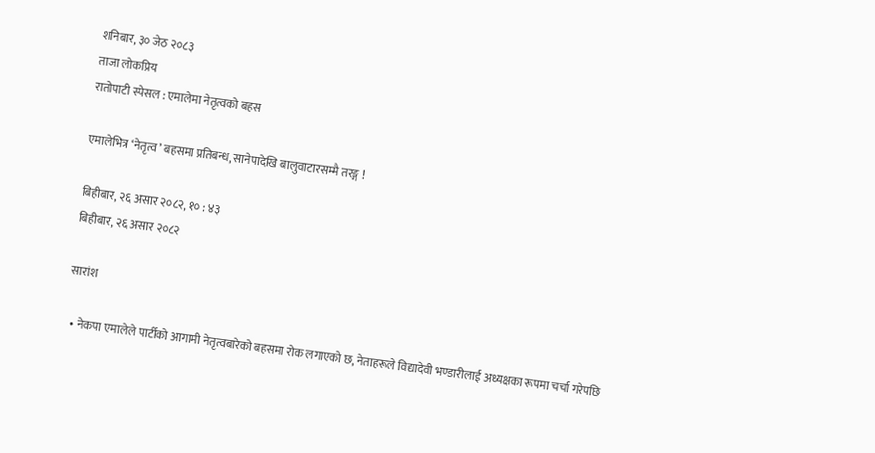शनिबार, ३० जेठ २०८३
ताजा लोकप्रिय
रातोपाटी स्पेसल : एमालेमा नेतृत्वको बहस

एमालेभित्र ‘नेतृत्व’ बहसमा प्रतिबन्ध, सानेपादेखि बालुवाटारसम्मै तरङ्ग !

बिहीबार, २६ असार २०८२, १० : ४३
बिहीबार, २६ असार २०८२

सारांश

  • नेकपा एमालेले पार्टीको आगामी नेतृत्वबारेको बहसमा रोक लगाएको छ, नेताहरूले विद्यादेवी भण्डारीलाई अध्यक्षका रूपमा चर्चा गरेपछि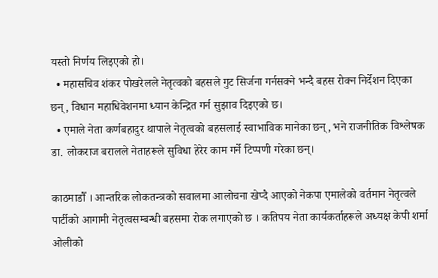यस्तो निर्णय लिइएको हो।
  • महासचिव शंकर पोखरेलले नेतृत्वको बहसले गुट सिर्जना गर्नसक्ने भन्दै बहस रोक्न निर्देशन दिएका छन्, विधान महाधिवेशनमा ध्यान केन्द्रित गर्न सुझाव दिइएको छ।
  • एमाले नेता कर्णबहादुर थापाले नेतृत्वको बहसलाई स्वाभाविक मानेका छन्, भने राजनीतिक विश्लेषक डा. लोकराज बरालले नेताहरूले सुविधा हेरेर काम गर्ने टिप्पणी गरेका छन्।

काठमाडौँ । आन्तरिक लोकतन्त्रको सवालमा आलोचना खेप्दै आएको नेकपा एमालेको वर्तमान नेतृत्वले पार्टीको आगामी नेतृत्वसम्बन्धी बहसमा रोक लगाएको छ । कतिपय नेता कार्यकर्ताहरूले अध्यक्ष केपी शर्मा ओलीको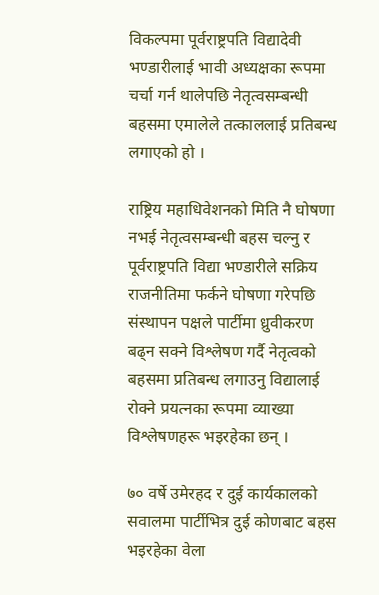विकल्पमा पूर्वराष्ट्रपति विद्यादेवी भण्डारीलाई भावी अध्यक्षका रूपमा चर्चा गर्न थालेपछि नेतृत्वसम्बन्धी बहसमा एमालेले तत्काललाई प्रतिबन्ध लगाएको हो ।

राष्ट्रिय महाधिवेशनको मिति नै घोषणा नभई नेतृत्वसम्बन्धी बहस चल्नु र पूर्वराष्ट्रपति विद्या भण्डारीले सक्रिय राजनीतिमा फर्कने घोषणा गरेपछि संस्थापन पक्षले पार्टीमा ध्रुवीकरण बढ्न सक्ने विश्लेषण गर्दै नेतृत्वको बहसमा प्रतिबन्ध लगाउनु विद्यालाई रोक्ने प्रयत्नका रूपमा व्याख्या विश्लेषणहरू भइरहेका छन् ।

७० वर्षे उमेरहद र दुई कार्यकालको सवालमा पार्टीभित्र दुई कोणबाट बहस भइरहेका वेला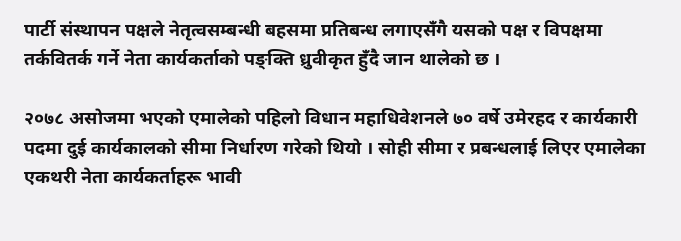पार्टी संस्थापन पक्षले नेतृत्वसम्बन्धी बहसमा प्रतिबन्ध लगाएसँगै यसको पक्ष र विपक्षमा तर्कवितर्क गर्ने नेता कार्यकर्ताको पङ्क्ति ध्रुवीकृत हुँदै जान थालेको छ ।

२०७८ असोजमा भएको एमालेको पहिलो विधान महाधिवेशनले ७० वर्षे उमेरहद र कार्यकारी पदमा दुई कार्यकालको सीमा निर्धारण गरेको थियो । सोही सीमा र प्रबन्धलाई लिएर एमालेका एकथरी नेता कार्यकर्ताहरू भावी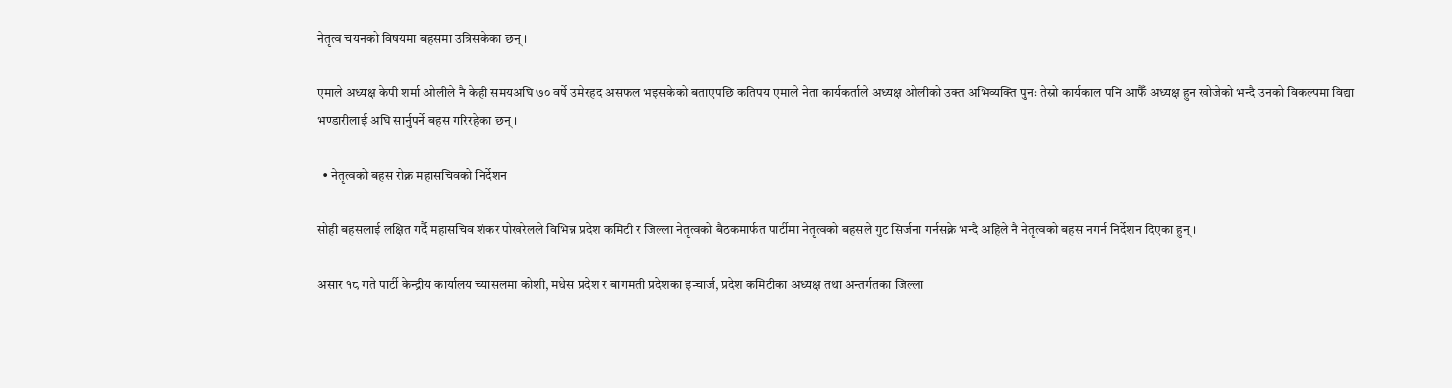नेतृत्व चयनको विषयमा बहसमा उत्रिसकेका छन् ।

एमाले अध्यक्ष केपी शर्मा ओलीले नै केही समयअघि ७० वर्षे उमेरहद असफल भइसकेको बताएपछि कतिपय एमाले नेता कार्यकर्ताले अध्यक्ष ओलीको उक्त अभिव्यक्ति पुनः तेस्रो कार्यकाल पनि आफैँ अध्यक्ष हुन खोजेको भन्दै उनको विकल्पमा विद्या भण्डारीलाई अघि सार्नुपर्ने बहस गरिरहेका छन् ।

  • नेतृत्वको बहस रोक्न महासचिवको निर्देशन

सोही बहसलाई लक्षित गर्दै महासचिव शंकर पोखरेलले विभिन्न प्रदेश कमिटी र जिल्ला नेतृत्वको बैठकमार्फत पार्टीमा नेतृत्वको बहसले गुट सिर्जना गर्नसक्ने भन्दै अहिले नै नेतृत्वको बहस नगर्न निर्देशन दिएका हुन् ।

असार १८ गते पार्टी केन्द्रीय कार्यालय च्यासलमा कोशी, मधेस प्रदेश र बागमती प्रदेशका इन्चार्ज, प्रदेश कमिटीका अध्यक्ष तथा अन्तर्गतका जिल्ला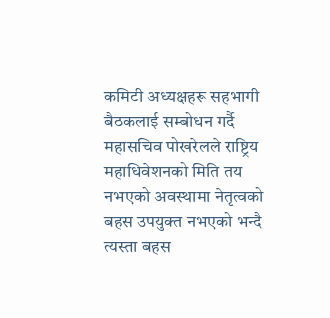कमिटी अध्यक्षहरू सहभागी बैठकलाई सम्बोधन गर्दै महासचिव पोखरेलले राष्ट्रिय महाधिवेशनको मिति तय नभएको अवस्थामा नेतृत्वको बहस उपयुक्त नभएको भन्दै त्यस्ता बहस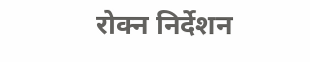रोक्न निर्देशन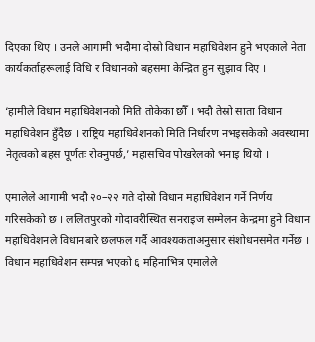दिएका थिए । उनले आगामी भदौमा दोस्रो विधान महाधिवेशन हुने भएकाले नेता कार्यकर्ताहरूलाई विधि र विधानको बहसमा केन्द्रित हुन सुझाव दिए ।

‘हामीले विधान महाधिवेशनको मिति तोकेका छौँ । भदौ तेस्रो साता विधान महाधिवेशन हुँदैछ । राष्ट्रिय महाधिवेशनको मिति निर्धारण नभइसकेको अवस्थामा नेतृत्वको बहस पूर्णतः रोक्नुपर्छ,’ महासचिव पोखरेलको भनाइ थियो ।

एमालेले आगामी भदौ २०–२२ गते दोस्रो विधान महाधिवेशन गर्ने निर्णय गरिसकेको छ । ललितपुरको गोदावरीस्थित सनराइज सम्मेलन केन्द्रमा हुने विधान महाधिवेशनले विधानबारे छलफल गर्दै आवश्यकताअनुसार संशोधनसमेत गर्नेछ । विधान महाधिवेशन सम्पन्न भएको ६ महिनाभित्र एमालेले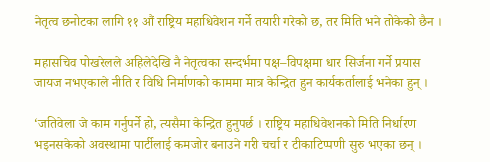नेतृत्व छनोटका लागि ११ औं राष्ट्रिय महाधिवेशन गर्ने तयारी गरेको छ, तर मिति भने तोकेको छैन ।

महासचिव पोखरेलले अहिलेदेखि नै नेतृत्वका सन्दर्भमा पक्ष–विपक्षमा धार सिर्जना गर्ने प्रयास जायज नभएकाले नीति र विधि निर्माणको काममा मात्र केन्द्रित हुन कार्यकर्तालाई भनेका हुन् ।

‘जतिवेला जे काम गर्नुपर्ने हो, त्यसैमा केन्द्रित हुनुपर्छ । राष्ट्रिय महाधिवेशनको मिति निर्धारण भइनसकेको अवस्थामा पार्टीलाई कमजोर बनाउने गरी चर्चा र टीकाटिप्पणी सुरु भएका छन् ।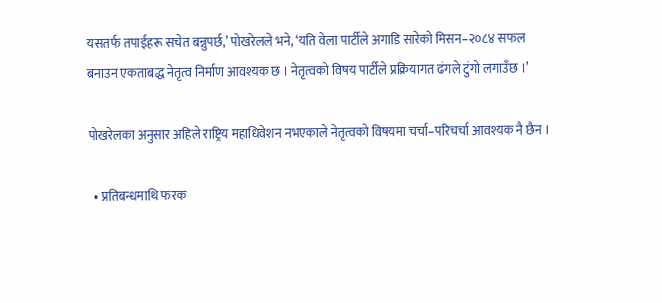यसतर्फ तपाईंहरू सचेत बन्नुपर्छ,’ पोखरेलले भने, ‘यति वेला पार्टीले अगाडि सारेको मिसन–२०८४ सफल बनाउन एकताबद्ध नेतृत्व निर्माण आवश्यक छ । नेतृत्वको विषय पार्टीले प्रक्रियागत ढंगले टुंगो लगाउँछ ।’

पोखरेलका अनुसार अहिले राष्ट्रिय महाधिवेशन नभएकाले नेतृत्वको विषयमा चर्चा–परिचर्चा आवश्यक नै छैन ।

  • प्रतिबन्धमाथि फरक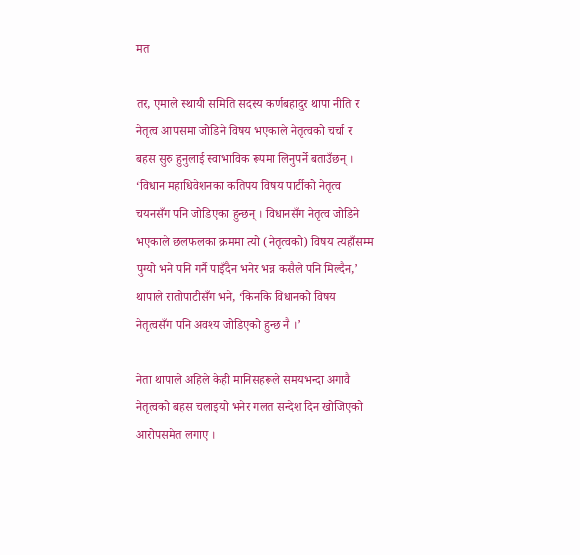मत

तर, एमाले स्थायी समिति सदस्य कर्णबहादुर थापा नीति र नेतृत्व आपसमा जोडिने विषय भएकाले नेतृत्वको चर्चा र बहस सुरु हुनुलाई स्वाभाविक रूपमा लिनुपर्ने बताउँछन् । ‘विधान महाधिवेशनका कतिपय विषय पार्टीको नेतृत्व चयनसँग पनि जोडिएका हुन्छन् । विधानसँग नेतृत्व जोडिने भएकाले छलफलका क्रममा त्यो (नेतृत्वको) विषय त्यहाँसम्म पुग्यो भने पनि गर्नै पाइँदैन भनेर भन्न कसैले पनि मिल्दैन,’ थापाले रातोपाटीसँग भने, ‘किनकि विधानको विषय नेतृत्वसँग पनि अवश्य जोडिएको हुन्छ नै ।’

नेता थापाले अहिले केही मानिसहरूले समयभन्दा अगावै नेतृत्वको बहस चलाइयो भनेर गलत सन्देश दिन खोजिएको आरोपसमेत लगाए ।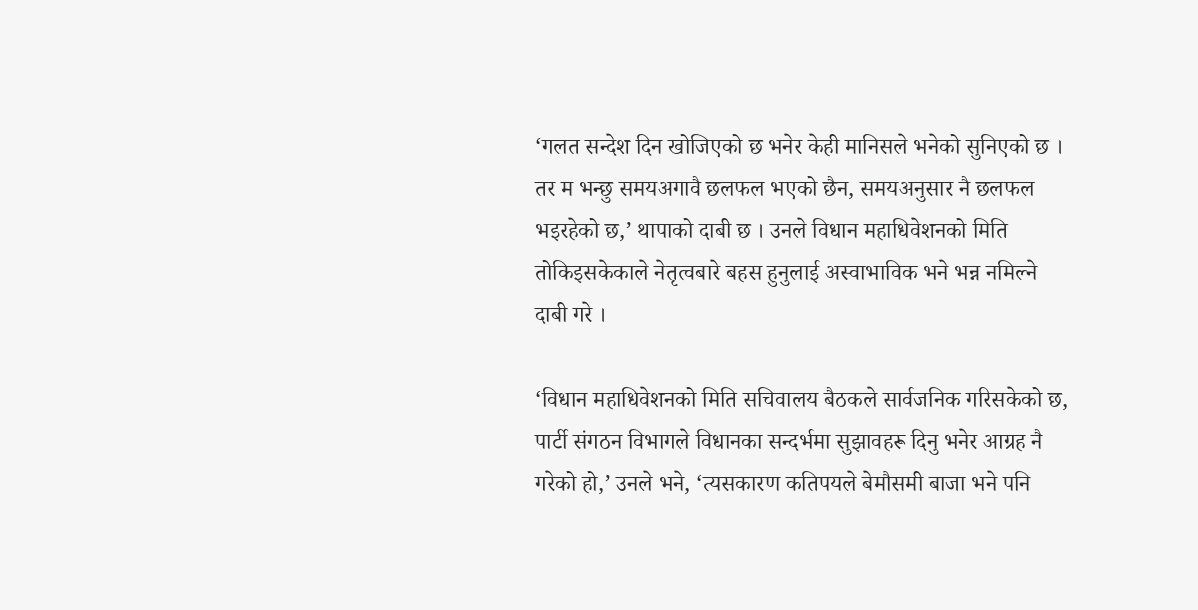‘गलत सन्देश दिन खोजिएको छ भनेर केही मानिसले भनेको सुनिएको छ । तर म भन्छु समयअगावै छलफल भएको छैन, समयअनुसार नै छलफल भइरहेको छ,’ थापाको दाबी छ । उनले विधान महाधिवेशनको मिति तोकिइसकेकाले नेतृत्वबारे बहस हुनुलाई अस्वाभाविक भने भन्न नमिल्ने दाबी गरे ।

‘विधान महाधिवेशनको मिति सचिवालय बैठकले सार्वजनिक गरिसकेको छ, पार्टी संगठन विभागले विधानका सन्दर्भमा सुझावहरू दिनु भनेर आग्रह नै गरेको हो,’ उनले भने, ‘त्यसकारण कतिपयले बेमौसमी बाजा भने पनि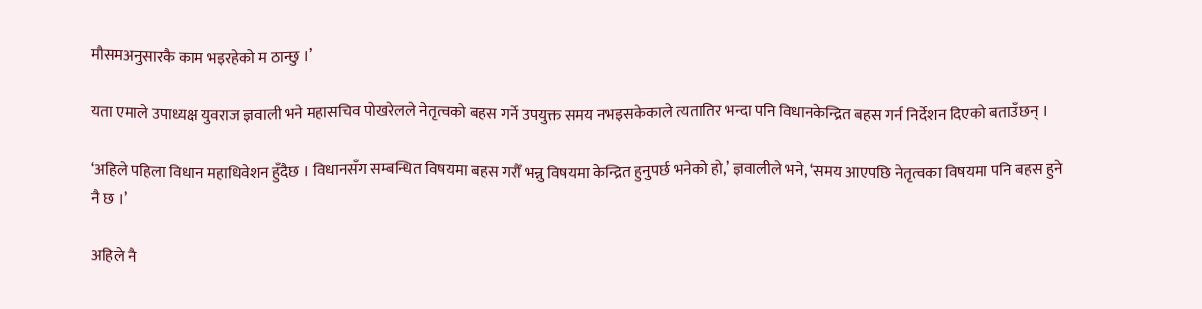मौसमअनुसारकै काम भइरहेको म ठान्छु ।’

यता एमाले उपाध्यक्ष युवराज ज्ञवाली भने महासचिव पोखरेलले नेतृत्वको बहस गर्ने उपयुक्त समय नभइसकेकाले त्यतातिर भन्दा पनि विधानकेन्द्रित बहस गर्न निर्देशन दिएको बताउँछन् ।

‘अहिले पहिला विधान महाधिवेशन हुँदैछ । विधानसँग सम्बन्धित विषयमा बहस गरौँ भन्नु विषयमा केन्द्रित हुनुपर्छ भनेको हो,’ ज्ञवालीले भने, ‘समय आएपछि नेतृत्वका विषयमा पनि बहस हुने नै छ ।’

अहिले नै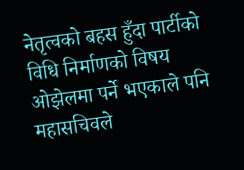नेतृत्वको बहस हुँदा पार्टीको विधि निर्माणको विषय ओझेलमा पर्ने भएकाले पनि महासचिवले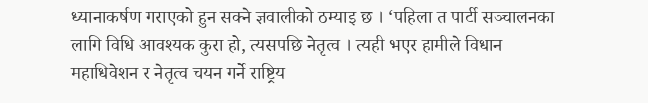ध्यानाकर्षण गराएको हुन सक्ने ज्ञवालीको ठम्याइ छ । ‘पहिला त पार्टी सञ्चालनका लागि विधि आवश्यक कुरा हो, त्यसपछि नेतृत्व । त्यही भएर हामीले विधान महाधिवेशन र नेतृत्व चयन गर्ने राष्ट्रिय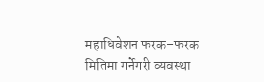महाधिवेशन फरक–फरक मितिमा गर्नेगरी व्यवस्था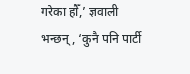गरेका हौँ,’ ज्ञवाली भन्छन्, ‘कुनै पनि पार्टी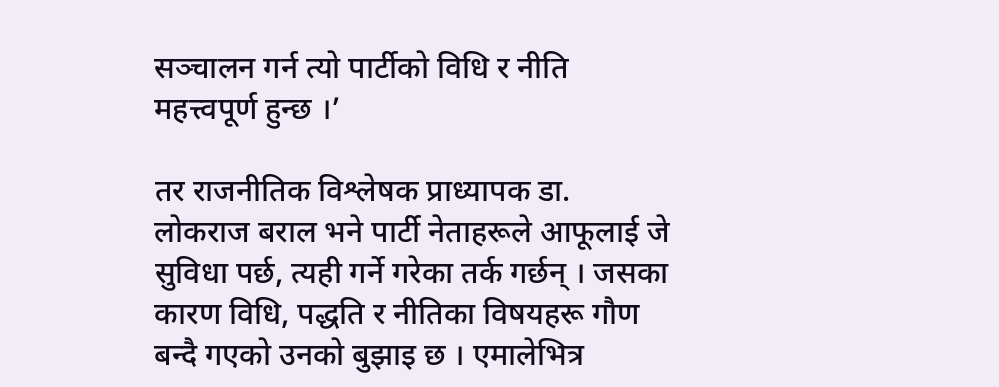सञ्चालन गर्न त्यो पार्टीको विधि र नीति महत्त्वपूर्ण हुन्छ ।’

तर राजनीतिक विश्लेषक प्राध्यापक डा. लोकराज बराल भने पार्टी नेताहरूले आफूलाई जे सुविधा पर्छ, त्यही गर्ने गरेका तर्क गर्छन् । जसका कारण विधि, पद्धति र नीतिका विषयहरू गौण बन्दै गएको उनको बुझाइ छ । एमालेभित्र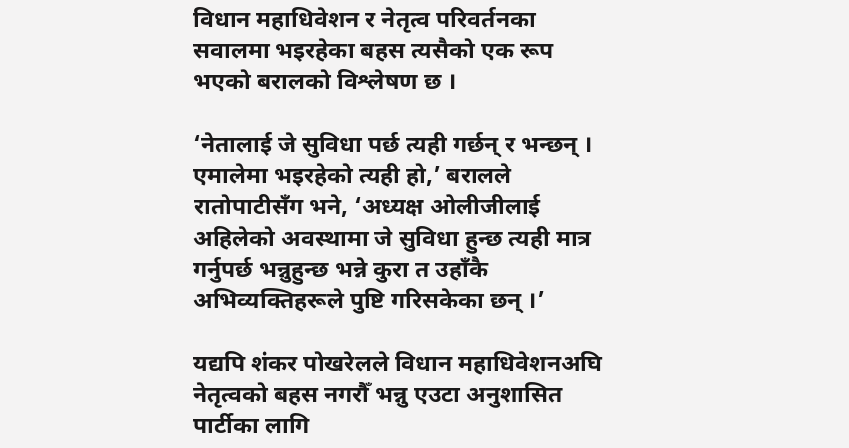विधान महाधिवेशन र नेतृत्व परिवर्तनका सवालमा भइरहेका बहस त्यसैको एक रूप भएको बरालको विश्लेषण छ ।

‘नेतालाई जे सुविधा पर्छ त्यही गर्छन् र भन्छन् । एमालेमा भइरहेको त्यही हो,’ बरालले रातोपाटीसँग भने, ‘अध्यक्ष ओलीजीलाई अहिलेको अवस्थामा जे सुविधा हुन्छ त्यही मात्र गर्नुपर्छ भन्नुहुन्छ भन्ने कुरा त उहाँकै अभिव्यक्तिहरूले पुष्टि गरिसकेका छन् ।’

यद्यपि शंकर पोखरेलले विधान महाधिवेशनअघि नेतृत्वको बहस नगरौँ भन्नु एउटा अनुशासित पार्टीका लागि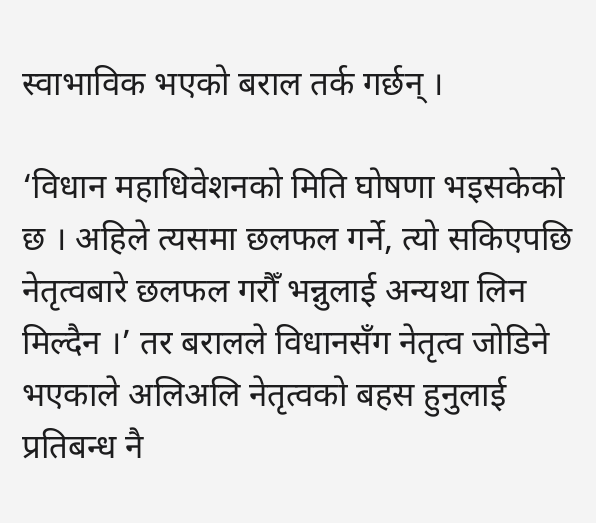स्वाभाविक भएको बराल तर्क गर्छन् ।

‘विधान महाधिवेशनको मिति घोषणा भइसकेको छ । अहिले त्यसमा छलफल गर्ने, त्यो सकिएपछि नेतृत्वबारे छलफल गरौँ भन्नुलाई अन्यथा लिन मिल्दैन ।’ तर बरालले विधानसँग नेतृत्व जोडिने भएकाले अलिअलि नेतृत्वको बहस हुनुलाई प्रतिबन्ध नै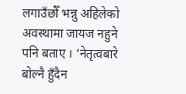लगाउँछौँ भन्नु अहिलेको अवस्थामा जायज नहुने पनि बताए । ‘नेतृत्वबारे बोल्नै हुँदैन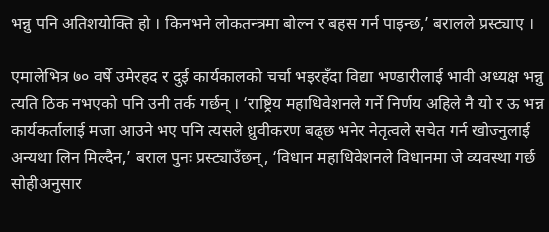भन्नु पनि अतिशयोक्ति हो । किनभने लोकतन्त्रमा बोल्न र बहस गर्न पाइन्छ,’ बरालले प्रस्ट्याए ।

एमालेभित्र ७० वर्षे उमेरहद र दुई कार्यकालको चर्चा भइरहँदा विद्या भण्डारीलाई भावी अध्यक्ष भन्नु त्यति ठिक नभएको पनि उनी तर्क गर्छन् । ‘राष्ट्रिय महाधिवेशनले गर्ने निर्णय अहिले नै यो र ऊ भन्न कार्यकर्तालाई मजा आउने भए पनि त्यसले ध्रुवीकरण बढ्छ भनेर नेतृत्वले सचेत गर्न खोज्नुलाई अन्यथा लिन मिल्दैन,’ बराल पुनः प्रस्ट्याउँछन्, ‘विधान महाधिवेशनले विधानमा जे व्यवस्था गर्छ सोहीअनुसार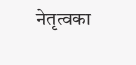नेतृत्वका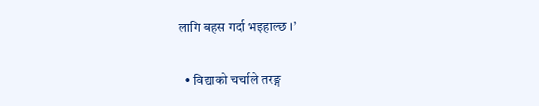लागि बहस गर्दा भइहाल्छ ।’

  • विद्याको चर्चाले तरङ्ग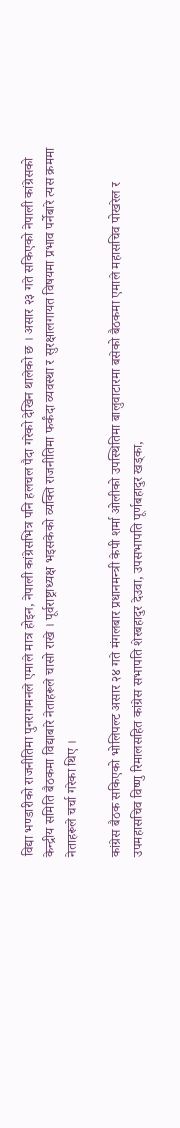विद्या भण्डारीको राजनीतिमा पुनरागमनले एमाले मात्र होइन, नेपाली कांग्रेसभित्र पनि हलचल पैदा गरेको देखिन थालेको छ । असार २३ गते सकिएको नेपाली कांग्रेसको केन्द्रीय समिति बैठकमा विद्याबारे नेताहरूले चासो राखे । पूर्वराष्ट्राध्यक्ष भइसकेको व्यक्ति राजनीतिमा फर्कँदा व्यवस्था र सुरक्षालगायत विषयमा प्रभाव पर्नेबारे त्यस क्रममा नेताहरूले चर्चा गरेका थिए ।

कांग्रेस बैठक सकिएको भोलिपल्ट असार २४ गते मंगलबार प्रधानमन्त्री केपी शर्मा ओलीको उपस्थितिमा बालुवाटारमा बसेको बैठकमा एमाले महासचिव पोखरेल र उपमहासचिव विष्णु रिमालसहित कांग्रेस सभापति शेरबहादुर देउवा, उपसभापति पूर्णबहादुर खड्का,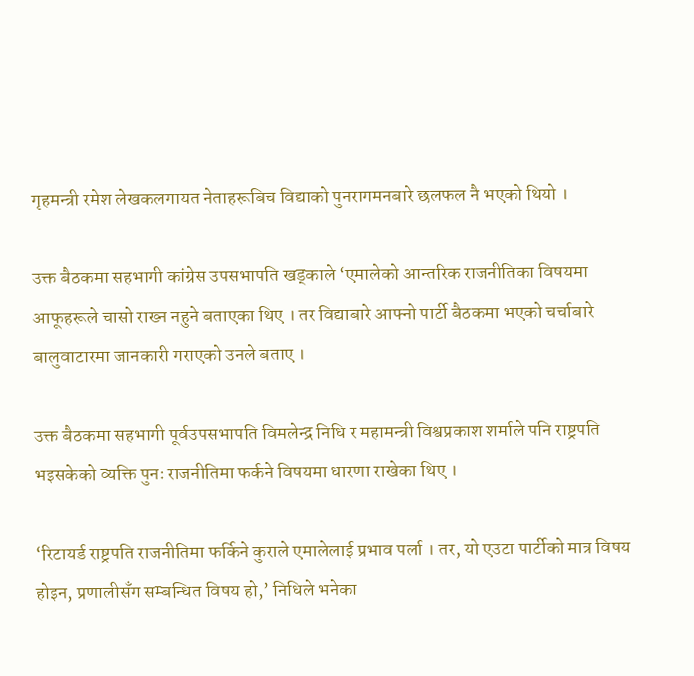गृहमन्त्री रमेश लेखकलगायत नेताहरूबिच विद्याको पुनरागमनबारे छलफल नै भएको थियो ।

उक्त बैठकमा सहभागी कांग्रेस उपसभापति खड्काले ‘एमालेको आन्तरिक राजनीतिका विषयमा आफूहरूले चासो राख्न नहुने बताएका थिए । तर विद्याबारे आफ्नो पार्टी बैठकमा भएको चर्चाबारे बालुवाटारमा जानकारी गराएको उनले बताए ।

उक्त बैठकमा सहभागी पूर्वउपसभापति विमलेन्द्र निधि र महामन्त्री विश्वप्रकाश शर्माले पनि राष्ट्रपति भइसकेको व्यक्ति पुनः राजनीतिमा फर्कने विषयमा धारणा राखेका थिए ।

‘रिटायर्ड राष्ट्रपति राजनीतिमा फर्किने कुराले एमालेलाई प्रभाव पर्ला । तर, यो एउटा पार्टीको मात्र विषय होइन, प्रणालीसँग सम्बन्धित विषय हो,’ निधिले भनेका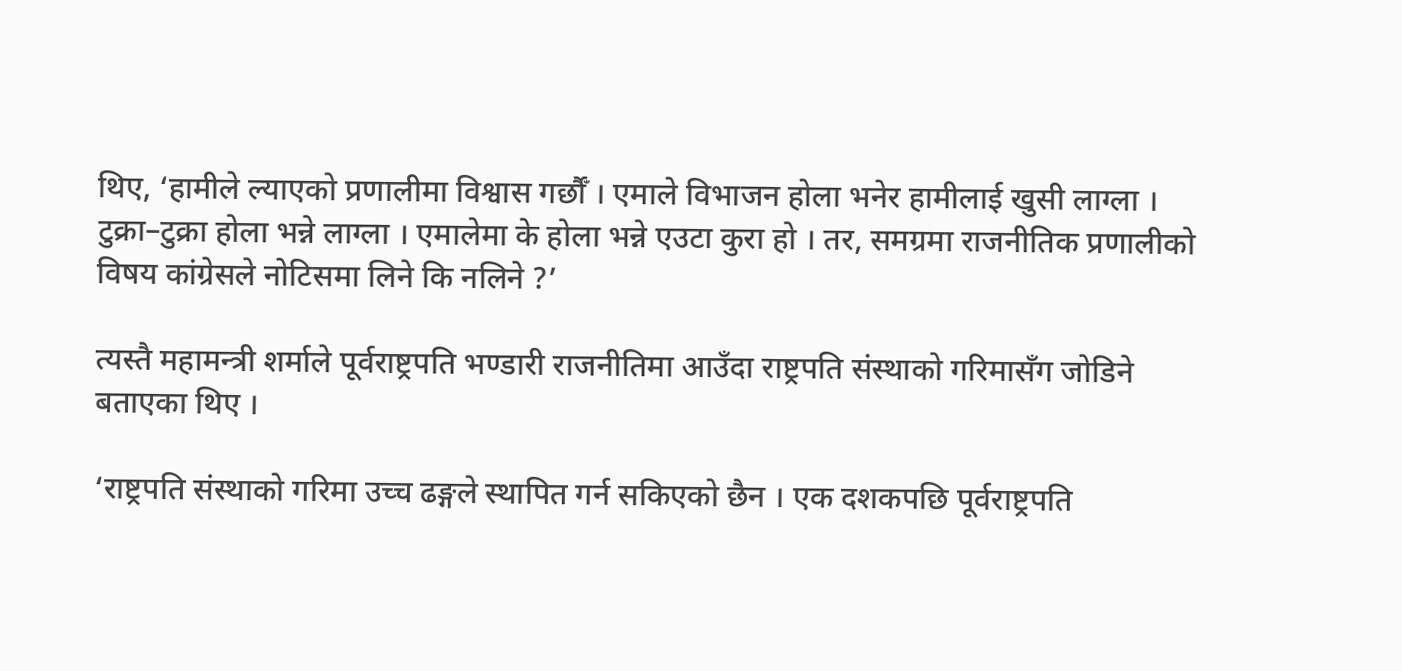थिए, ‘हामीले ल्याएको प्रणालीमा विश्वास गर्छौँ । एमाले विभाजन होला भनेर हामीलाई खुसी लाग्ला । टुक्रा–टुक्रा होला भन्ने लाग्ला । एमालेमा के होला भन्ने एउटा कुरा हो । तर, समग्रमा राजनीतिक प्रणालीको विषय कांग्रेसले नोटिसमा लिने कि नलिने ?’

त्यस्तै महामन्त्री शर्माले पूर्वराष्ट्रपति भण्डारी राजनीतिमा आउँदा राष्ट्रपति संस्थाको गरिमासँग जोडिने बताएका थिए ।

‘राष्ट्रपति संस्थाको गरिमा उच्च ढङ्गले स्थापित गर्न सकिएको छैन । एक दशकपछि पूर्वराष्ट्रपति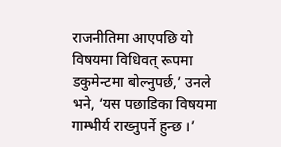राजनीतिमा आएपछि यो विषयमा विधिवत् रूपमा डकुमेन्टमा बोल्नुपर्छ,’ उनले भने, ‘यस पछाडिका विषयमा गाम्भीर्य राख्नुपर्ने हुन्छ ।’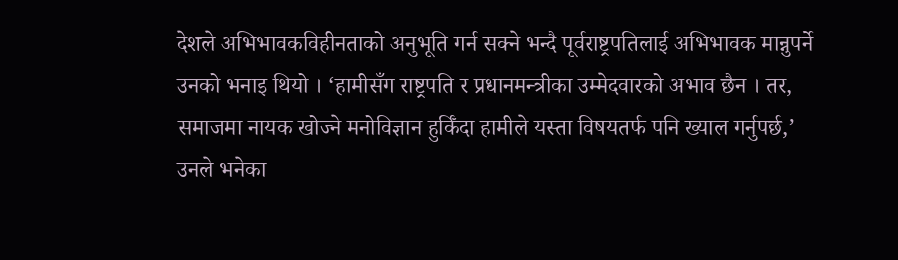देशले अभिभावकविहीनताको अनुभूति गर्न सक्ने भन्दै पूर्वराष्ट्रपतिलाई अभिभावक मान्नुपर्ने उनको भनाइ थियो । ‘हामीसँग राष्ट्रपति र प्रधानमन्त्रीका उम्मेदवारको अभाव छैन । तर, समाजमा नायक खोज्ने मनोविज्ञान हुर्किँदा हामीले यस्ता विषयतर्फ पनि ख्याल गर्नुपर्छ,’ उनले भनेका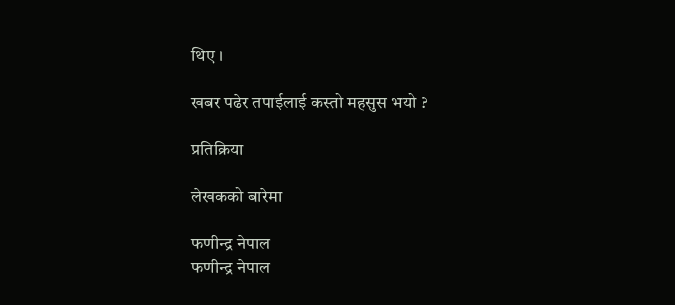थिए ।

खबर पढेर तपाईलाई कस्तो महसुस भयो ?

प्रतिक्रिया

लेखकको बारेमा

फणीन्द्र नेपाल
फणीन्द्र नेपाल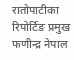रातोपाटीका रिपोर्टिङ प्रमुख फणीन्द्र नेपाल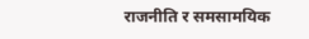राजनीति र समसामयिक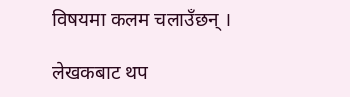विषयमा कलम चलाउँछन् ।

लेखकबाट थप